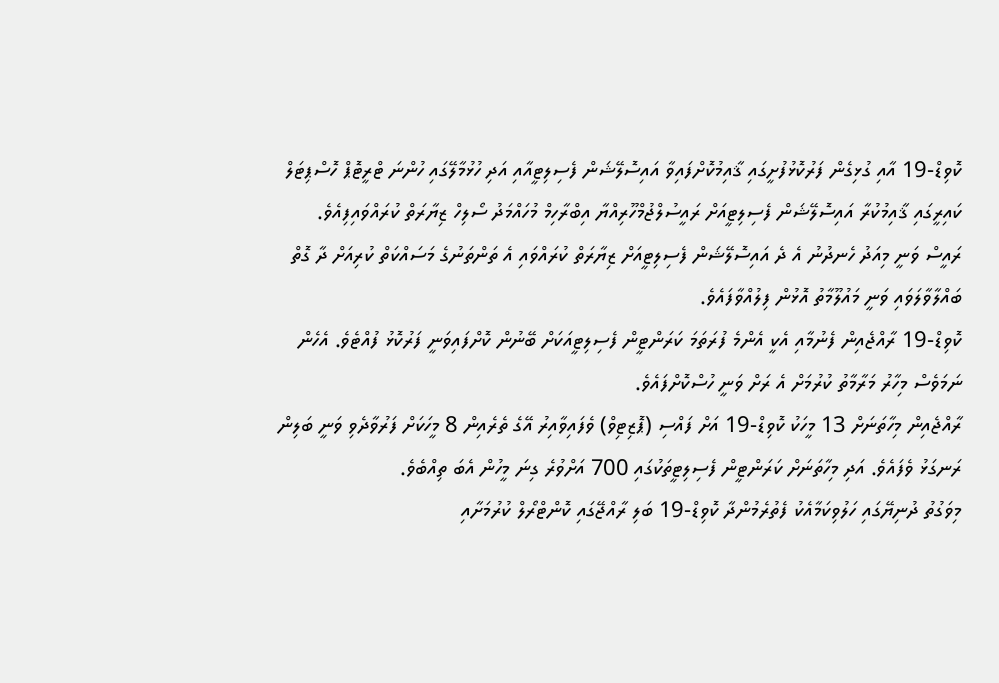ކޮވިޑް-19 އާއި ގުޅިގެން ފަރުކޮޅުފުށީގައި ޤާއިމުކޮށްފައިވާ އައިސޮލޭޝަން ފެސިލިޓީއާއި އަދި ހުޅުމާލޭގައި ހުންނަ ޓްރީޓޮޕް ހޮސްޕިޓަލް ކައިރީގައި ޤާއިމުކުރާ އައިސޮލޭޝަން ފެސިލިޓީއަށް ރައީސުލްޖުމްހޫރިއްޔާ އިބްރާހިމް މުހައްމަދު ސޯލިހް ޒިޔާރަތް ކުރައްވައިފިއެވެ.
ރައީސް ވަނީ މިއަދު ހެނދުނު އެ ދެ އައިސޮލޭޝަން ފެސިލިޓީއަށް ޒިޔާރަތް ކުރައްވައި އެ ތަންތަނުގެ މަސައްކަތް ކުރިއަށް ދާ ގޮތް ބައްލާވާލަވައި ވަނީ މައުލޫމާތު އޮޅުން ފިލުއްވާފައެވެ.
ކޮވިޑް-19 ރާއްޖެއިން ފެނުމާއި އެކީ އެންމެ ފުރަތަމަ ކަރަންޓީން ފެސިލިޓީއަކަށް ބޭނުން ކޮށްފައިވަނީ ފަރުކޮޅު ފުއްޓެވެ. އެހެން ނަމަވެސް މިހާރު މަރާމާތު ކުރުމަށް އެ ރަށް ވަނީ ހުސްކޮށްފައެވެ.
ރާއްޖެއިން މިހާތަނަށް 13 މީހަކު ކޮވިޑް-19 އަށް ފައްސި (ޕޮޒިޓިވް) ވެފައިވާއިރު އޭގެ ތެރެއިން 8 މީހަކަށް ފަރުވާދެވި ވަނީ ބަލިން ރަނގަޅު ވެފައެވެ. އަދި މިހާތަނަށް ކަރަންޓީން ފެސިލިޓީތަކުގައި 700 އަށްވުރެ ގިނަ މީހުން އެބަ ތިއްބެވެ.
މިވަގުތު ދުނިޔޭގައި ހަލުވިކަމާއެކު ފެތުރެމުންދާ ކޮވިޑް-19 ބަލި ރާއްޖޭގައި ކޮންޓްރޯލް ކުރުމަށާއި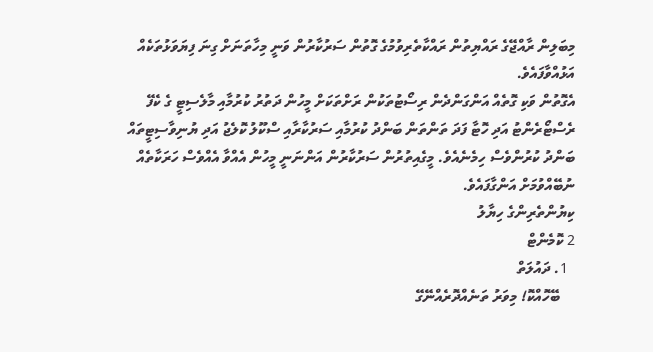މިބަލިން ރާއްޖޭގެ ރައްޔިތުން ރައްކާތެރިވުމުގެ ގޮތުން ސަރުކާރުން ވަނީ މިހާތަނަށް ގިނަ ފިޔަވަޅުތަކެއް އަޅުއްވާފައެވެ.
އެގޮތުން ވަކި ގޮތެއް އަންގަންދެން ރިސޯޓުތަކުން ރަށްތަކަށް މީހުން ދަތުރު ކުރުމާއި މާލެސިޓީ ގެ ކެފޭ ރެސްޓޯރެންޓު އަދި ހޮޓާ ފަދަ ތަންތަން ބަންދު ކުރުމާއި ސަރުކާރާއި ސްކޫލު ކޮލެޖު އަދި ޔުނިވާސިޓީތައް ބަންދު ކުރުންވެސް ހިމެނެއެވެ. މީގެއިތުރުން ސަރުކާރުން އަންނަނީ މީހުން އެއްވާ އެއްވެސް ހަރަކާތެއް ނުބޭއްވުމަށް އަންގާފައެވެ.
ކިޔުންތެރިންގެ ހިޔާލު
2 ކޮމެންޓް
  1. ދައުލަތް
    ބޭހޮއްކޮ! މިވަރު ތަނެއްދޮރެއްނޭގޭ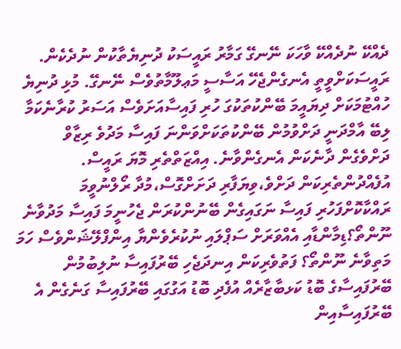ދެއްކޭ ނުދެއްކޭ ވާހަކަ ނޭނގޭ ގަމާރު ރައީސަކު ދުނިޔެތާކުން ނުދެކެން. ރައީސަކަށްވީތީ އެނގެންޖެހޭ އަސާސީ މަޢލޫމާތުވެސް ނޭނގޭ. މުޅި ދުނިޔެ ހުއްޓުމަކަށް ދިޔައީމަ ބޭންކުތަކުގަ ހުރި ފައިސާއަށަވެސް އަސަރު ކުރާނެކަމާ ލިބޭ އާމްދަނީ ދަށްވުމުން ބޭންކުތަކަށްވަންނަ ފައިސާ މަދުވެ ރިޒާވް ދަށްވެގެން ދާނެކަން އެނގެންވާނެ. އިއްޒަތްތެރި މޮޔަ ރައީސް. އުފެއްދުންތެރިކަން ދަށްވެ،ވިޔަފާރި ދަށަށްގޮސް،މުދާ ރޯލްނުވީމަ ރައްކާކޮށްފަހުރި ފައިސާ ނަގައިގެން ބޭނުންކުރަން ޖެހުނީމަ ފައިސާ މަދުވާނެ ނޫންތޯ؟ޑިމާންޑާއި އެއްވަރަށް ސަޕްލައި ނުކުރެވެންޔާ އިންފްލޭޝަންވެސް ހަމަ މަތިވާނެ ނޫންތޯ؟ ފަތުވެރިކަން އިނދަޖެހި ބޭރުފައިސާ ނުލިބުމުން ބޭރުފައިސާގެ ބޮޑު ކަޅބާޒާރެއް އުފެދި ބޮޑު އަގުގައި ބޭރުފައިސާ ގަނެގެން އެ ބޭރުފައިސާއިން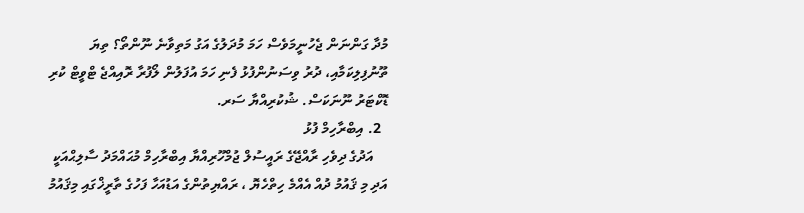މުދާ ގަންނަން ޖެހުނީމަވެސް ހަމަ މުދަލުގެ އަގު މަތިވާނެ ނޫންތޯ؟ ތިޔަ ތޫނުފިލިކަމާއި، ދުރު ވިސަނުންފުޅު ފެނި ހަމަ އުފަލުން ލޯފުރާ ރޮއިއްޖެ ޓްވީޓް ކުރި ޑޮކްޓަރު ނޫނަކަސް. ޝުކުރިއްޔާ ސަރ.
  2. އިބްރާހިމް ފުޅު
    އަދުގެ ދިވެހި ރާއްޖޭގެ ރައީސުލް ޖުމްހޫރިއްޔާ އިބްރާހިމް މުޙައްމަދު ސާލިޙްއަކީ އަދި މި ޤައުމު ދުއް އެއްމެ ހިތްހެޔޮ ، ރައްޔިތުންގެ އަޑުއަހާ ފަހުގެ ތާރީޚްގައި މިޤައުމު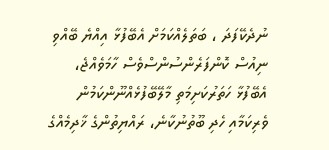ނުދެކޭފަދަ ، ބަތަލެއްކަމަށް އެބޭފުޅާ އިއްޔެ ބޭއްވި ނިއުސް ކޮންފަރެންސުންސްވެސް ހާމަވެއްޖެ، އެބޭފުޅާ ހަތަރުކަށިމަތި މާލޭބޭފުޅެއްނޫންކަމުން ވެރިކަމާއި ހެދި ބޫތުނުކާނެ، ރައްޔިތުންގެ ޚާދިމެއްގެ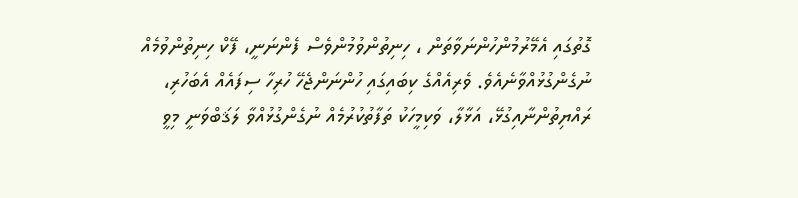ގޮތުގައި އެމޭރުމުންހުންނަވާތަން ، ހިނިތުންވުމުންވެސް ފެންނަނީ، ފޭކް ހިނިތުންވުމެއް ނުގެންގުޅުއްވާނެއެވެ. ވެރިއެއްގެ ކިބައިގައި ހުންނަންޖެހޭ ހުރިހާ ސިފައެއް އެބަހުރި، ރައްޔިތުންނާއިގުޅޭ، އަޅާލާ، ވަކިމީހަކު ތަފާތުކުރުމެއް ނުގެންގުޅުއްވާ ލަޤަބްވަނީ މިވީ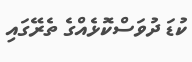ކުޑަ ދުވަސްކޮޅެއްގެ ތެރޭގައި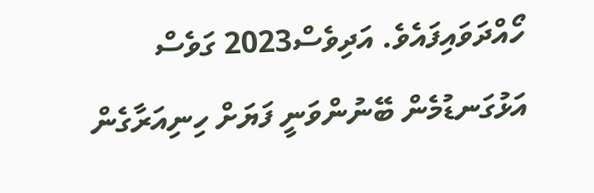ހޯއްދަވައިފައެވެ. އަދިވެސް2023 ގަވެސް އަޅުގަނޑުމެން ބޭނުންވަނީ ފަޔަށް ހިނިއަރާގެން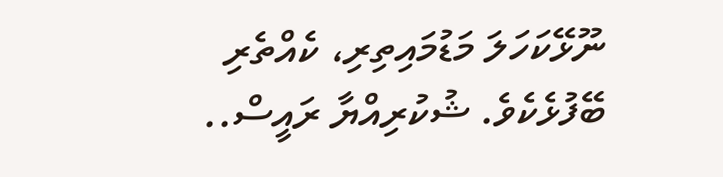ނޫޅޭކަހަލަ މަޑުމައިތިރި، ކެއްތެރި ބޭފުޅެކެވެ. ޝުކުރިއްޔާ ރައީސް..